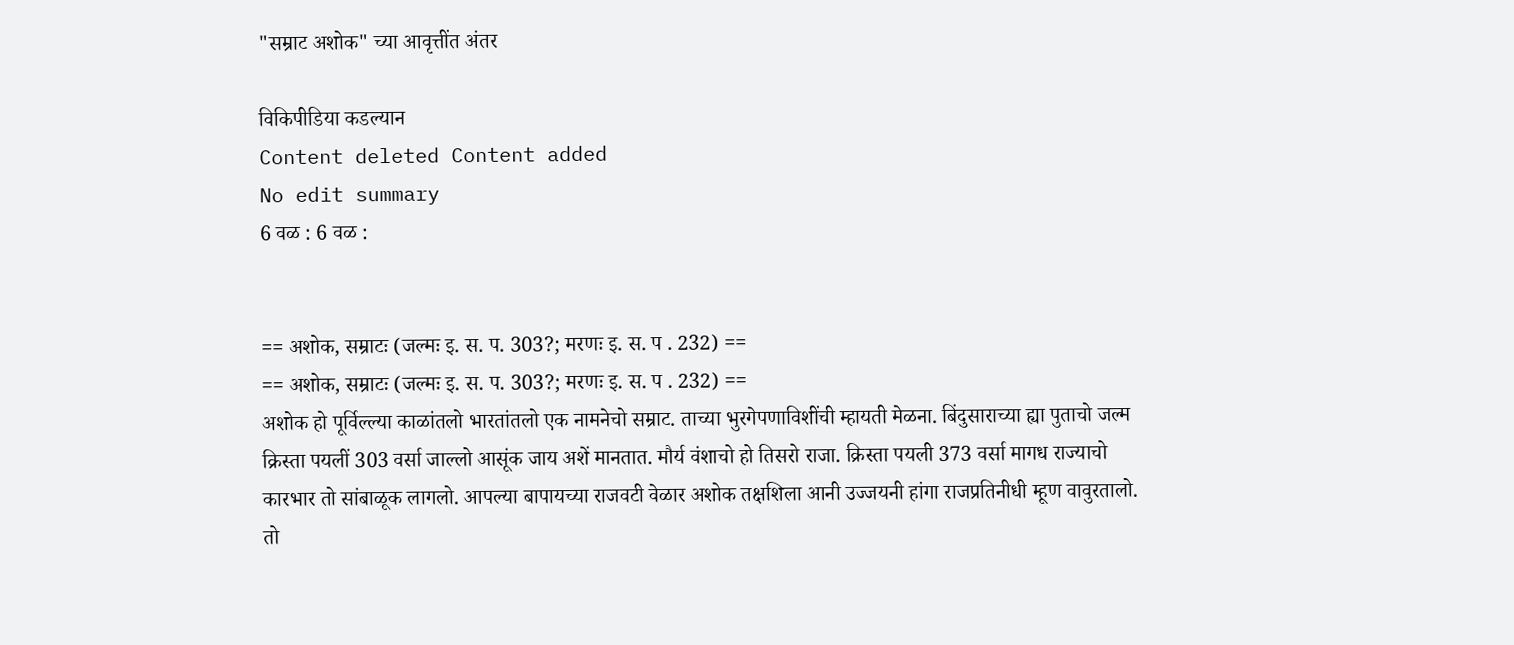"सम्राट अशोक" च्या आवृत्तींत अंतर

विकिपीडिया कडल्यान
Content deleted Content added
No edit summary
6 वळ : 6 वळ :


== अशोक, सम्राटः (जल्मः इ. स. प. 303?; मरणः इ. स. प . 232) ==
== अशोक, सम्राटः (जल्मः इ. स. प. 303?; मरणः इ. स. प . 232) ==
अशोक हो पूर्विल्ल्या काळांतलो भारतांतलो एक नामनेचो सम्राट. ताच्या भुरगेपणाविशींची म्हायती मेळना. बिंदुसाराच्या ह्या पुताचो जल्म क्रिस्ता पयलीं 303 वर्सा जाल्लो आसूंक जाय अशें मानतात. मौर्य वंशाचो हो तिसरो राजा. क्रिस्ता पयली 373 वर्सा मागध राज्याचो कारभार तो सांबाळूक लागलो. आपल्या बापायच्या राजवटी वेळार अशोक तक्षशिला आनी उज्जयनी हांगा राजप्रतिनीधी म्हूण वावुरतालो. तो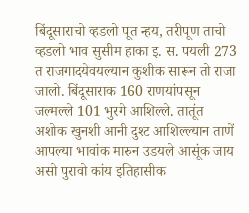बिंदूसाराचो व्हडलो पूत न्हय, तरीपूण ताचो व्हडलो भाव सुसीम हाका इ. स. पयली 273 त राजगादयेवयल्यान कुशीक सारून तो राजा जालो. बिंदूसाराक 160 राणयांपसून जल्मल्ले 101 भुरगे आशिल्ले. तातूंत अशोक खुनशी आनी दुश्ट आशिल्ल्यान ताणें आपल्या भावांक मारुन उडयले आसूंक जाय असो पुरावो कांय इतिहासीक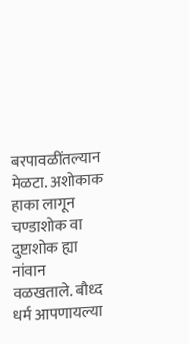बरपावळींतल्यान मेळटा. अशोकाक हाका लागून चण्डाशोक वा दुष्टाशोक ह्या नांवान वळखताले. बौध्द धर्म आपणायल्या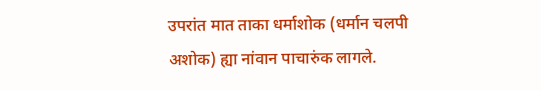उपरांत मात ताका धर्माशोक (धर्मान चलपी अशोक) ह्या नांवान पाचारुंक लागले.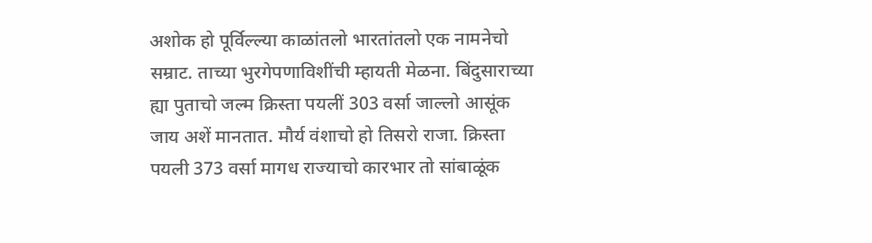अशोक हो पूर्विल्ल्या काळांतलो भारतांतलो एक नामनेचो सम्राट. ताच्या भुरगेपणाविशींची म्हायती मेळना. बिंदुसाराच्या ह्या पुताचो जल्म क्रिस्ता पयलीं 303 वर्सा जाल्लो आसूंक जाय अशें मानतात. मौर्य वंशाचो हो तिसरो राजा. क्रिस्ता पयली 373 वर्सा मागध राज्याचो कारभार तो सांबाळूंक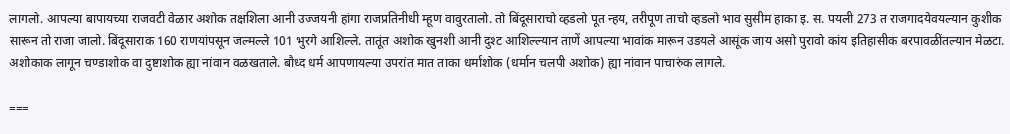लागलो. आपल्या बापायच्या राजवटी वेळार अशोक तक्षशिला आनी उज्जयनी हांगा राजप्रतिनीधी म्हूण वावुरतालो. तो बिंदूसाराचो व्हडलो पूत न्हय, तरीपूण ताचो व्हडलो भाव सुसीम हाका इ. स. पयली 273 त राजगादयेवयल्यान कुशीक सारून तो राजा जालो. बिंदूसाराक 160 राणयांपसून जल्मल्ले 101 भुरगे आशिल्ले. तातूंत अशोक खुनशी आनी दुश्ट आशिल्ल्यान ताणें आपल्या भावांक मारून उडयले आसूंक जाय असो पुरावो कांय इतिहासीक बरपावळींतल्यान मेळटा. अशोकाक लागून चण्डाशोक वा दुष्टाशोक ह्या नांवान वळखताले. बौध्द धर्म आपणायल्या उपरांत मात ताका धर्माशोक (धर्मान चलपी अशोक) ह्या नांवान पाचारुंक लागले.

===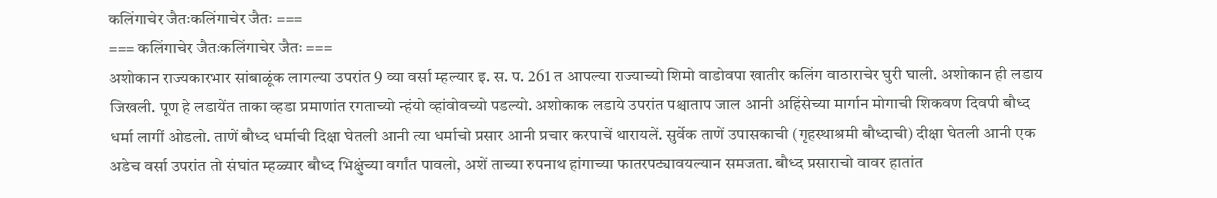कलिंगाचेर जैतःकलिंगाचेर जैतः ===
=== कलिंगाचेर जैतःकलिंगाचेर जैतः ===
अशोकान राज्यकारभार सांबाळूंक लागल्या उपरांत 9 व्या वर्सा म्हल्यार इ. स. प. 261 त आपल्या राज्याच्यो शिमो वाडोवपा खातीर कलिंग वाठाराचेर घुरी घाली. अशोकान ही लडाय जिखली. पूण हे लडायेंत ताका व्हडा प्रमाणांत रगताच्यो न्हंयो व्हांवोवच्यो पडल्यो. अशोकाक लडाये उपरांत पश्चाताप जाल आनी अहिंसेच्या मार्गान मोगाची शिकवण दिवपी बौध्द धर्मा लागीं ओडलो. ताणें बौध्द धर्माची दिक्षा घेतली आनी त्या धर्माचो प्रसार आनी प्रचार करपाचें थारायलें. सुर्वेक ताणें उपासकाची (गृहस्थाश्रमी बौध्दाची) दीक्षा घेतली आनी एक अडेच वर्सा उपरांत तो संघांत म्हळ्यार बौध्द भिक्षुंच्या वर्गांत पावलो, अशें ताच्या रुपनाथ हांगाच्या फातरपट्यावयल्यान समजता. बौध्द प्रसाराचो वावर हातांत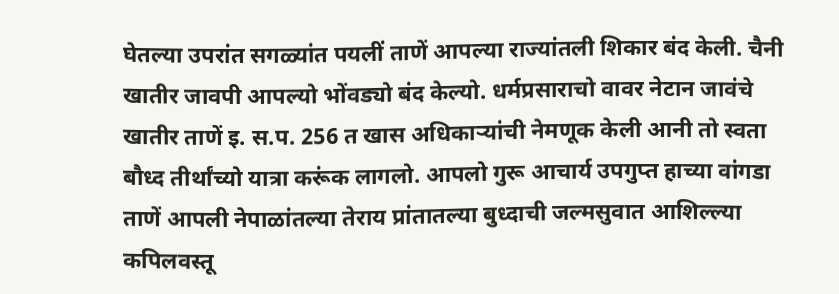घेतल्या उपरांत सगळ्यांत पयलीं ताणें आपल्या राज्यांतली शिकार बंद केली. चैनी खातीर जावपी आपल्यो भोंवड्यो बंद केल्यो. धर्मप्रसाराचो वावर नेटान जावंचे खातीर ताणें इ. स.प. 256 त खास अधिकाऱ्यांची नेमणूक केली आनी तो स्वता बौध्द तीर्थांच्यो यात्रा करूंक लागलो. आपलो गुरू आचार्य उपगुप्त हाच्या वांगडा ताणें आपली नेपाळांतल्या तेराय प्रांतातल्या बुध्दाची जल्मसुवात आशिल्ल्या कपिलवस्तू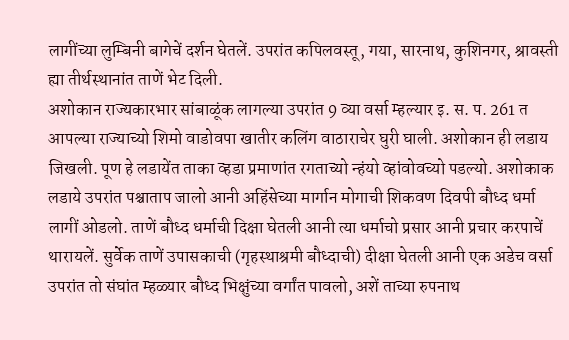लागींच्या लुम्बिनी बागेचें दर्शन घेतलें. उपरांत कपिलवस्तू, गया, सारनाथ, कुशिनगर, श्रावस्ती ह्या तीर्थस्थानांत ताणें भेट दिली.
अशोकान राज्यकारभार सांबाळूंक लागल्या उपरांत 9 व्या वर्सा म्हल्यार इ. स. प. 261 त आपल्या राज्याच्यो शिमो वाडोवपा खातीर कलिंग वाठाराचेर घुरी घाली. अशोकान ही लडाय जिखली. पूण हे लडायेंत ताका व्हडा प्रमाणांत रगताच्यो न्हंयो व्हांवोवच्यो पडल्यो. अशोकाक लडाये उपरांत पश्चाताप जालो आनी अहिंसेच्या मार्गान मोगाची शिकवण दिवपी बौध्द धर्मा लागीं ओडलो. ताणें बौध्द धर्माची दिक्षा घेतली आनी त्या धर्माचो प्रसार आनी प्रचार करपाचें थारायलें. सुर्वेक ताणें उपासकाची (गृहस्थाश्रमी बौध्दाची) दीक्षा घेतली आनी एक अडेच वर्सा उपरांत तो संघांत म्हळ्यार बौध्द भिक्षुंच्या वर्गांत पावलो, अशें ताच्या रुपनाथ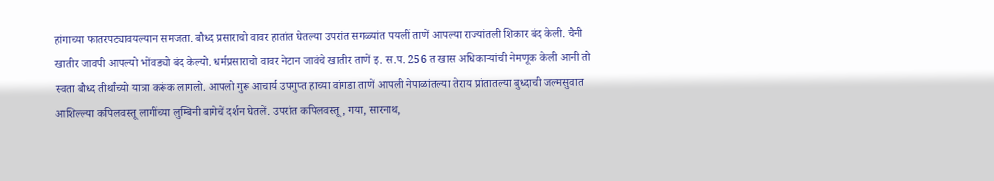हांगाच्या फातरपट्यावयल्यान समजता. बौध्द प्रसाराचो वावर हातांत घेतल्या उपरांत सगळ्यांत पयलीं ताणें आपल्या राज्यांतली शिकार बंद केली. चैनी खातीर जावपी आपल्यो भोंवड्यो बंद केल्यो. धर्मप्रसाराचो वावर नेटान जावंचे खातीर ताणें इ. स.प. 256 त खास अधिकाऱ्यांची नेमणूक केली आनी तो स्वता बौध्द तीर्थांच्यो यात्रा करूंक लागलो. आपलो गुरू आचार्य उपगुप्त हाच्या वांगडा ताणें आपली नेपाळांतल्या तेराय प्रांतातल्या बुध्दाची जल्मसुवात आशिल्ल्या कपिलवस्तू लागींच्या लुम्बिनी बागेचें दर्शन घेतलें. उपरांत कपिलवस्तू, गया, सारनाथ,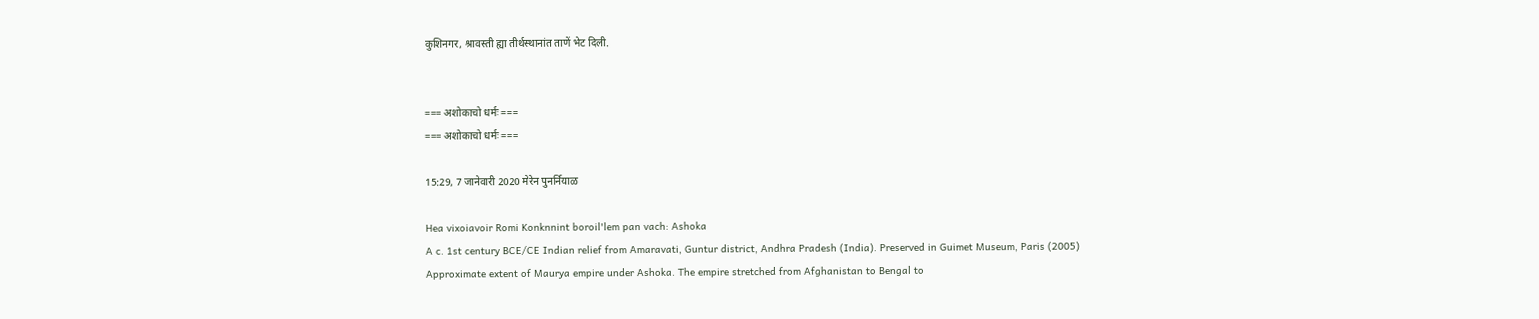कुशिनगर, श्रावस्ती ह्या तीर्थस्थानांत ताणें भेट दिली.


=== अशोकाचो धर्मः ===
=== अशोकाचो धर्मः ===

15:29, 7 जानेवारी 2020 मेरेन पुनर्नियाळ

Hea vixoiavoir Romi Konknnint boroil'lem pan vach: Ashoka
A c. 1st century BCE/CE Indian relief from Amaravati, Guntur district, Andhra Pradesh (India). Preserved in Guimet Museum, Paris (2005)
Approximate extent of Maurya empire under Ashoka. The empire stretched from Afghanistan to Bengal to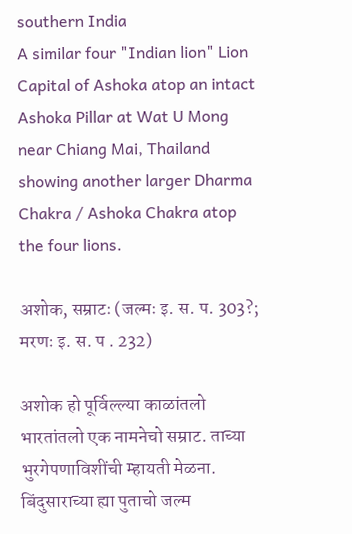southern India
A similar four "Indian lion" Lion Capital of Ashoka atop an intact Ashoka Pillar at Wat U Mong near Chiang Mai, Thailand showing another larger Dharma Chakra / Ashoka Chakra atop the four lions.

अशोक, सम्राटः (जल्मः इ. स. प. 303?; मरणः इ. स. प . 232)

अशोक हो पूर्विल्ल्या काळांतलो भारतांतलो एक नामनेचो सम्राट. ताच्या भुरगेपणाविशींची म्हायती मेळना. बिंदुसाराच्या ह्या पुताचो जल्म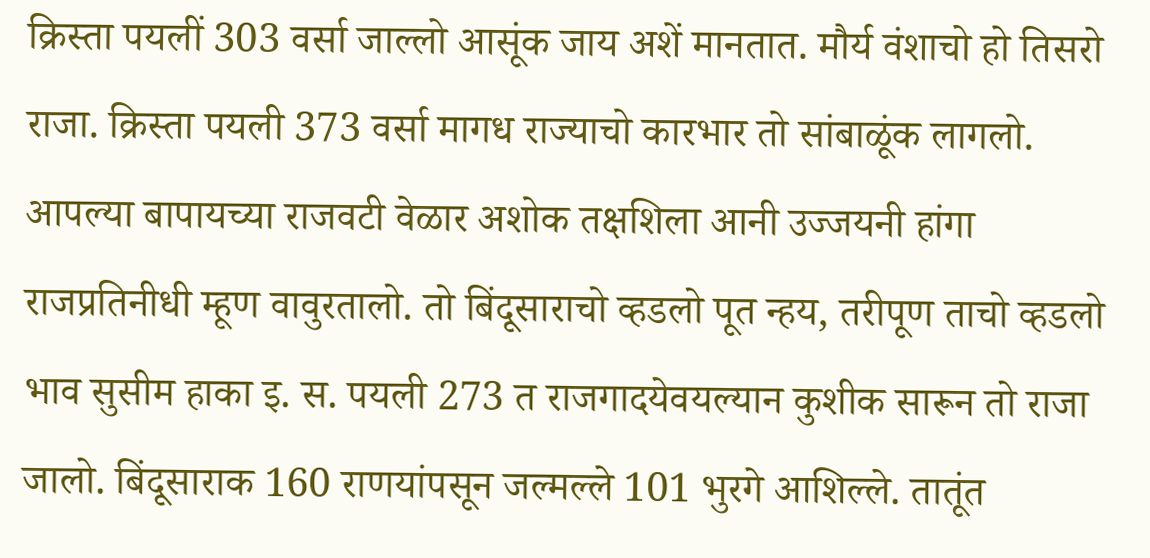क्रिस्ता पयलीं 303 वर्सा जाल्लो आसूंक जाय अशें मानतात. मौर्य वंशाचो हो तिसरो राजा. क्रिस्ता पयली 373 वर्सा मागध राज्याचो कारभार तो सांबाळूंक लागलो. आपल्या बापायच्या राजवटी वेळार अशोक तक्षशिला आनी उज्जयनी हांगा राजप्रतिनीधी म्हूण वावुरतालो. तो बिंदूसाराचो व्हडलो पूत न्हय, तरीपूण ताचो व्हडलो भाव सुसीम हाका इ. स. पयली 273 त राजगादयेवयल्यान कुशीक सारून तो राजा जालो. बिंदूसाराक 160 राणयांपसून जल्मल्ले 101 भुरगे आशिल्ले. तातूंत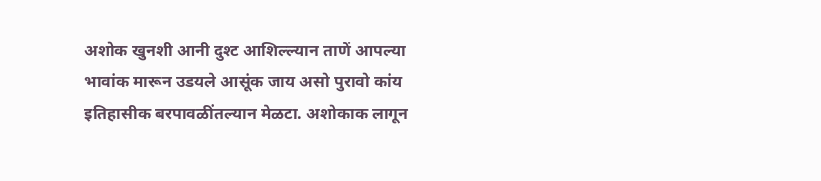अशोक खुनशी आनी दुश्ट आशिल्ल्यान ताणें आपल्या भावांक मारून उडयले आसूंक जाय असो पुरावो कांय इतिहासीक बरपावळींतल्यान मेळटा. अशोकाक लागून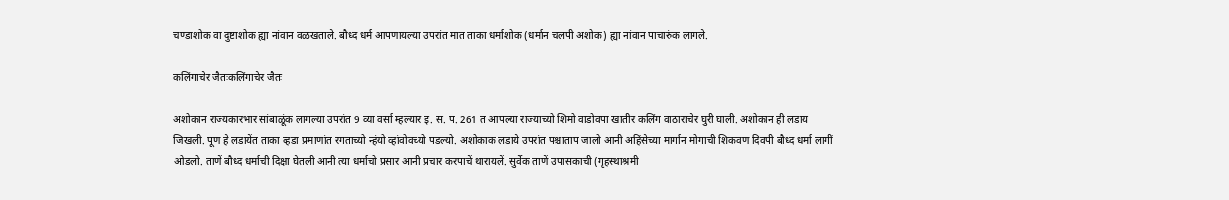चण्डाशोक वा दुष्टाशोक ह्या नांवान वळखताले. बौध्द धर्म आपणायल्या उपरांत मात ताका धर्माशोक (धर्मान चलपी अशोक) ह्या नांवान पाचारुंक लागले.

कलिंगाचेर जैतःकलिंगाचेर जैतः

अशोकान राज्यकारभार सांबाळूंक लागल्या उपरांत 9 व्या वर्सा म्हल्यार इ. स. प. 261 त आपल्या राज्याच्यो शिमो वाडोवपा खातीर कलिंग वाठाराचेर घुरी घाली. अशोकान ही लडाय जिखली. पूण हे लडायेंत ताका व्हडा प्रमाणांत रगताच्यो न्हंयो व्हांवोवच्यो पडल्यो. अशोकाक लडाये उपरांत पश्चाताप जालो आनी अहिंसेच्या मार्गान मोगाची शिकवण दिवपी बौध्द धर्मा लागीं ओडलो. ताणें बौध्द धर्माची दिक्षा घेतली आनी त्या धर्माचो प्रसार आनी प्रचार करपाचें थारायलें. सुर्वेक ताणें उपासकाची (गृहस्थाश्रमी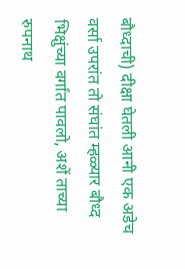बौध्दाची) दीक्षा घेतली आनी एक अडेच वर्सा उपरांत तो संघांत म्हळ्यार बौध्द भिक्षुंच्या वर्गांत पावलो, अशें ताच्या रुपनाथ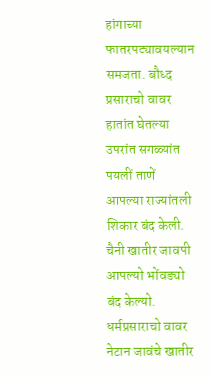हांगाच्या फातरपट्यावयल्यान समजता. बौध्द प्रसाराचो वावर हातांत घेतल्या उपरांत सगळ्यांत पयलीं ताणें आपल्या राज्यांतली शिकार बंद केली. चैनी खातीर जावपी आपल्यो भोंवड्यो बंद केल्यो. धर्मप्रसाराचो वावर नेटान जावंचे खातीर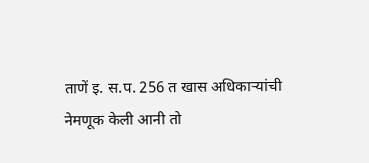ताणें इ. स.प. 256 त खास अधिकाऱ्यांची नेमणूक केली आनी तो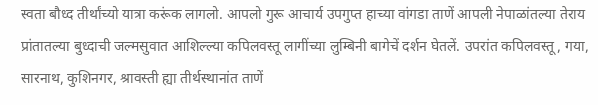स्वता बौध्द तीर्थांच्यो यात्रा करूंक लागलो. आपलो गुरू आचार्य उपगुप्त हाच्या वांगडा ताणें आपली नेपाळांतल्या तेराय प्रांतातल्या बुध्दाची जल्मसुवात आशिल्ल्या कपिलवस्तू लागींच्या लुम्बिनी बागेचें दर्शन घेतलें. उपरांत कपिलवस्तू, गया, सारनाथ, कुशिनगर, श्रावस्ती ह्या तीर्थस्थानांत ताणें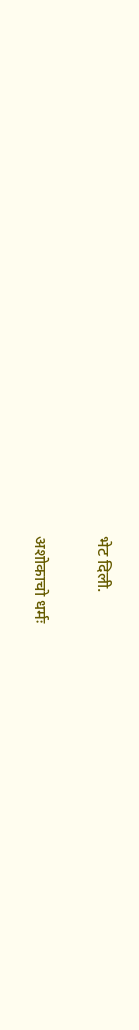भेट दिली.

अशोकाचो धर्मः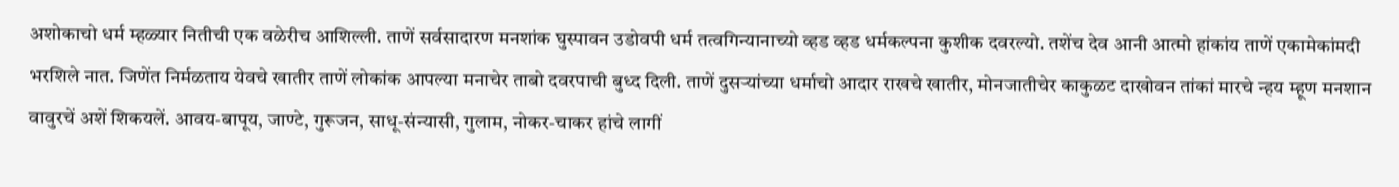अशोकाचो धर्म म्हळ्यार नितीची एक वळेरीच आशिल्ली. ताणें सर्वसादारण मनशांक घुस्पावन उडोवपी धर्म तत्वगिन्यानाच्यो व्हड व्हड धर्मकल्पना कुशीक दवरल्यो. तशेंच देव आनी आत्मो हांकांय ताणें एकामेकांमदी भरशिले नात. जिणेंत निर्मळताय येवचे खातीर ताणें लोकांक आपल्या मनाचेर ताबो दवरपाची बुध्द दिली. ताणें दुसऱ्यांच्या धर्माचो आदार राखचे खातीर, मोनजातीचेर काकुळट दाखोवन तांकां मारचे न्हय म्हूण मनशान वावुरचें अशें शिकयलें. आवय-बापूय, जाण्टे, गुरूजन, साधू-संन्यासी, गुलाम, नोकर-चाकर हांचे लागीं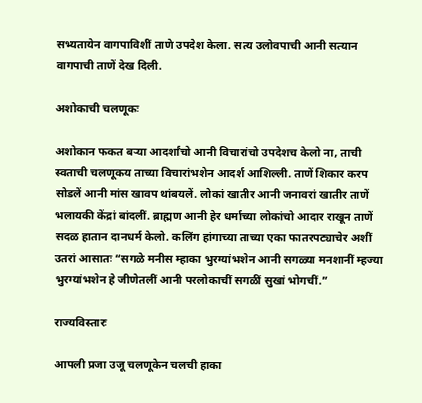सभ्यतायेन वागपाविशीं ताणे उपदेश केला. सत्य उलोवपाची आनी सत्यान वागपाची ताणें देख दिली.

अशोकाची चलणूकः

अशोकान फकत बऱ्या आदर्शांचो आनी विचारांचो उपदेशच केलो ना, ताची स्वताची चलणूकय ताच्या विचारांभशेन आदर्श आशिल्ली. ताणें शिकार करप सोडलें आनी मांस खावप थांबयलें. लोकां खातीर आनी जनावरां खातीर ताणें भलायकी केंद्रां बांदलीं. ब्राह्मण आनी हेर धर्माच्या लोकांचो आदार राखून ताणें सदळ हातान दानधर्म केलो. कलिंग हांगाच्या ताच्या एका फातरपट्याचेर अशीं उतरां आसातः “सगळे मनीस म्हाका भुरग्यांभशेन आनी सगळ्या मनशानीं म्हज्या भुरग्यांभशेन हे जीणेतलीं आनी परलोकाचीं सगळीं सुखां भोगचीं.”

राज्यविस्तारः

आपली प्रजा उजू चलणूकेन चलची हाका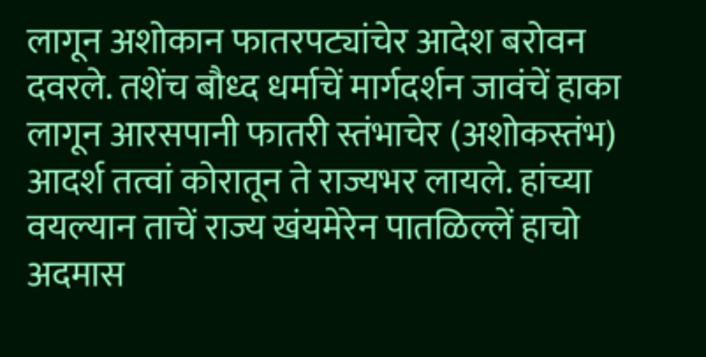लागून अशोकान फातरपट्यांचेर आदेश बरोवन दवरले. तशेंच बौध्द धर्माचें मार्गदर्शन जावंचें हाका लागून आरसपानी फातरी स्तंभाचेर (अशोकस्तंभ) आदर्श तत्वां कोरातून ते राज्यभर लायले. हांच्या वयल्यान ताचें राज्य खंयमेरेन पातळिल्लें हाचो अदमास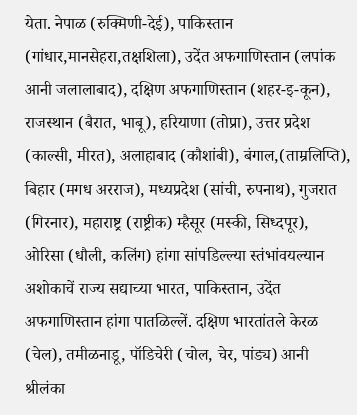येता. नेपाळ (रुक्मिणी-देई), पाकिस्तान (गांधार,मानसेहरा,तक्षशिला), उदेंत अफगाणिस्तान (लपांक आनी जलालाबाद), दक्षिण अफगाणिस्तान (शहर-इ-कून), राजस्थान (बैरात, भाबू), हरियाणा (तोप्रा), उत्तर प्रदेश (काल्सी, मीरत), अलाहाबाद (कौशांबी), बंगाल,(ताम्रलिप्ति), बिहार (मगध अरराज), मध्यप्रदेश (सांची, रुपनाथ), गुजरात (गिरनार), महाराष्ट्र (राष्ट्रीक) म्हैसूर (मस्की, सिध्दपूर), ओरिसा (धौली, कलिंग) हांगा सांपडिल्ल्या स्तंभांवयल्यान अशोकाचें राज्य सद्याच्या भारत, पाकिस्तान, उदेंत अफगाणिस्तान हांगा पातळिल्लें. दक्षिण भारतांतले केरळ (चेल), तमीळनाडू, पॉडिचेरी (चोल, चेर, पांड्य) आनी श्रीलंका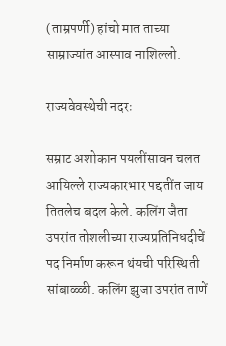(ताम्रपर्णी) हांचो मात ताच्या साम्राज्यांत आस्पाव नाशिल्लो.

राज्यवेवस्थेची नदरः

सम्राट अशोकान पयलींसावन चलत आयिल्ले राज्यकारभार पद्दतींत जाय तितलेच बदल केले. कलिंग जैता उपरांत तोशलीच्या राज्यप्रतिनिधदीचें पद निर्माण करून थंयची परिस्थिती सांबाळ्ळी. कलिंग झुजा उपरांत ताणें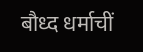बौध्द धर्माचीं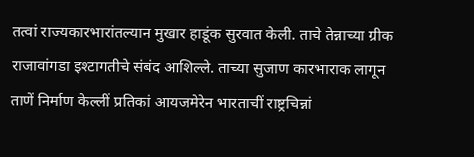तत्वां राज्यकारभारांतल्यान मुखार हाडूंक सुरवात केली. ताचे तेन्नाच्या ग्रीक राजावांगडा इश्टागतीचे संबंद आशिल्ले. ताच्या सुजाण कारभाराक लागून ताणें निर्माण केल्लीं प्रतिकां आयजमेरेन भारताचीं राष्ट्रचिन्नां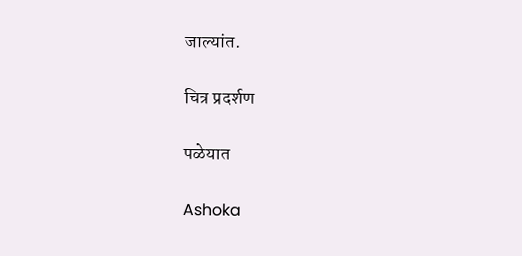जाल्यांत.

चित्र प्रदर्शण

पळेयात

Ashoka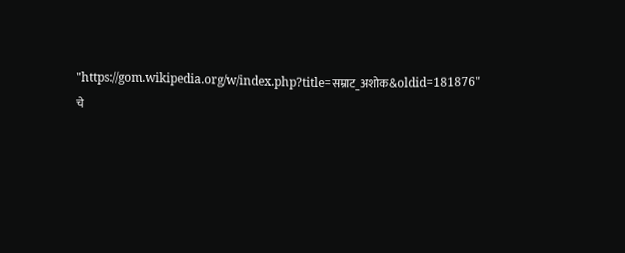"https://gom.wikipedia.org/w/index.php?title=सम्राट_अशोक&oldid=181876" चे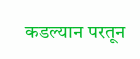कडल्यान परतून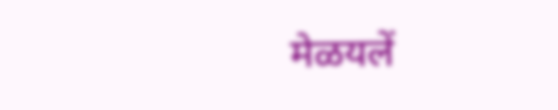मेळयलें